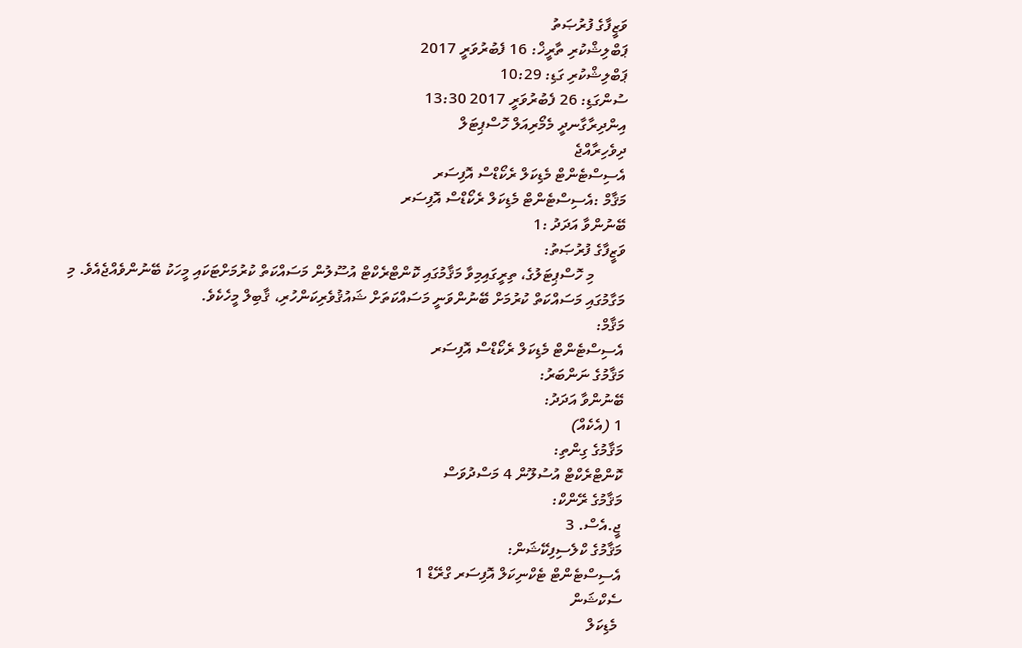ވަޒީފާގެ ފުރުޞަތު
ޕަބްލިޝްކުރި ތާރީޚް: 16 ފެބުރުވަރީ 2017
ޕަބްލިޝްކުރި ގަޑި: 10:29
ސުންގަޑި: 26 ފެބުރުވަރީ 2017 13:30
އިންދިރާގާނދީ މެމޯރިއަލް ހޮސްޕިޓަލް
ދިވެހިރާއްޖެ
އެސިސްޓެންޓް މެޑިކަލް ރެކޯޑްސް އޮފިސަރ
މަޤާމް :އެސިސްޓެންޓް މެޑިކަލް ރެކޯޑްސް އޮފިސަރ
ބޭނުންވާ އަދަދު :1
ވަޒީފާގެ ފުރުޞަތު:
        މި ހޮސްޕިޓަލުގެ، ތިރީގައިމިވާ މަޤާމުގައި ކޮންޓްރެކްޓް އުސޫލުން މަސައްކަތް ކުރުމަށްޓަކައި މީހަކު ބޭނުންވެއްޖެއެވެ. މި މަގާމުގައި މަސައްކަތް ކުރުމަށް ބޭނުންވަނީ މަސައްކަތަށް ޝައުޤުވެރިކަންހުރި، ޤާބިލް މީހެކެވެ.
މަޤާމް:
އެސިސްޓެންޓް މެޑިކަލް ރެކޯޑްސް އޮފިސަރ
މަޤާމުގެ ނަންބަރު:
ބޭނުންވާ އަދަދު:
1 (އެކެއް)
މަޤާމުގެ ގިންތި:
ކޮންޓްރެކްޓް އުސުލޫން 4 މަސްދުވަސް
މަޤާމުގެ ރޭންކް:
ޖީ.އެސް. 3
މަޤާމުގެ ކްލެސިފިކޭޝަން:
އެސިސްޓެންޓް ޓެކްނިކަލް އޮފިސަރ ގްރޭޑް 1
ސެކްޝަން
 މެޑިކަލް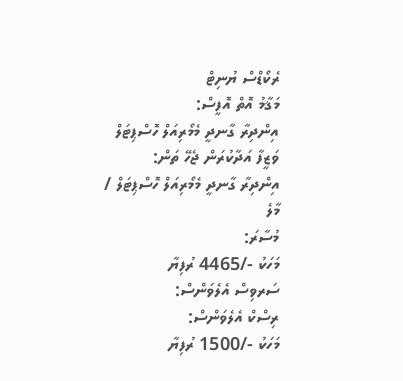ރެކޯޑްސް ޔުނިޓް
މަޤާމު އޮތް އޮފީސް:
އިންދިރާ ގާނދީ މެމޯރިއަލް ހޮސްޕިޓަލް
ވަޒީފާ އަދާކުރަން ޖެހޭ ތަން:
އިންދިރާ ގާނދީ މެމޯރިއަލް ހޮސްޕިޓަލް / މާލެ
މުސާރަ:
މަހަކު -/4465 ރުފިޔާ
ސަރވިސް އެލެވަންސް:
ރިސްކް އެލެވަންސް:
މަހަކު -/1500 ރުފިޔާ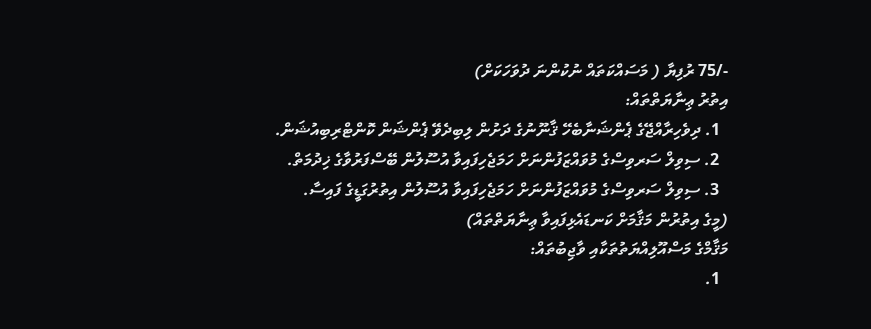-/75 ރުފިޔާ ( މަސައްކަތައް ނުކުންނަ ދުވަހަކަށް)
އިތުރު ޢިނާޔަތްތައް:
  1. ދިވެހިރާއްޖޭގެ ޕެންޝަނާބެހޭ ޤާނޫނުގެ ދަށުން ލިބިދެވޭ ޕެންޝަން ކޮންޓްރިބިއުޝަން.
  2. ސިވިލް ސަރވިސްގެ މުވައްޒަފުންނަށް ހަމަޖެހިފައިވާ އުސޫލުން ބޭސްފަރުވާގެ ޚިދުމަތް.
  3. ސިވިލް ސަރވިސްގެ މުވައްޒަފުންނަށް ހަމަޖެހިފައިވާ އުސޫލުން އިތުރުގަޑީގެ ފައިސާ.
(މީގެ އިތުރުން މަޤާމަށް ކަނޑައެޅިފައިވާ ޢިނާޔަތްތައް)
މަޤާމްގެ މަސްއޫލިއްޔަތުތަކާއި ވާޖިބުތައް:
  1.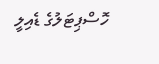ހޮސްޕިޓަލުގެ ޑެއިލީ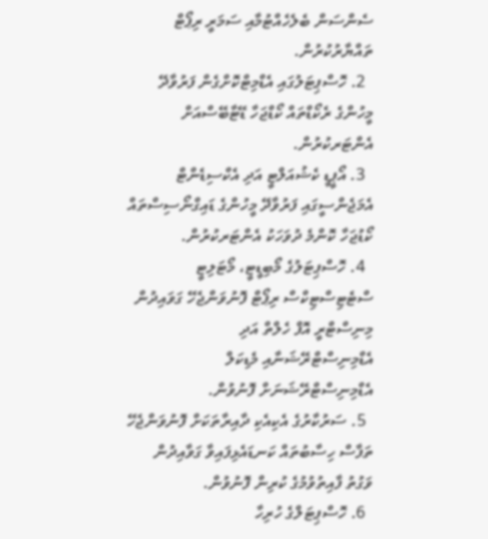ސެންސަން ބެލެހެއްޓުމާއި ސަމަރީ ރިޕޯޓް ތައްޔާރުކުރުން.
  2. ހޮސްޕިޓަލުގައި އެޑްމިޓްކޮށްގެން ފަރުވާދޭ މީހުންގެ ރެކޯޑްތައް ކޯޑްޖަހާ ޑޭޓާބޭސްއަށް އެންޓަރކުރުން.
  3. އޯޕީޑީ ކެޝުއަލްޓީ އަދި އެކްސިޑެންޓް އެމަޖެންސީގައި ފަރުވާދޭ މީހުންގެ ޑައިގްނޯސިސްތައް ކޯޑުޖަހާ ކޮންމެ ދުވަހަކު އެންޓަރކުރުން.
  4. ހޮސްޕިޓަލުގެ މޯބިޑީޓީ، މޯޓަލިޓީ ސްޓެޓިސްޓިކްސް ރިޕޯޓް ފޮނުވަންޖެހޭ ގަވައިދުން މިނިސްޓްރީ އޮފް ހެލްތް އަދި އެޑްމިނިސްޓްރޭޝަނާއި މެޑިކަލް އެޑްމިނިސްޓްރޭޝަނަށް ފޮނުވުން.
  5. ސަރުކާރުގެ އެކިއެކި ދާއިރާތަކަށް ފޮނުވަންޖެހޭ ތަފާސް ހިސާބުތައް ކަނޑައެޅިފައިވާ ގަވާއިދުން ވަގުތު ފާއިތުވުމުގެ ކުރިން ފޮނުވުން.
  6. ހޮސްޕިޓަލްގެ ހުރިހާ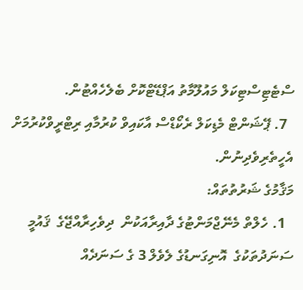ސްޓެޓިސްޓިކަލް މައުލޫމާތު އަޕްޑޭޓްކޮށް ބެލެހެއްޓުން.
  7. ޕޭޝަންޓް މެޑިކަލް ރެކޯޑްސް އާކައިވް ކުރުމާއި ރިޓްރީވްކުރުމަށް އެހީތެރިވެދިނުން.
މަޤާމުގެ ޝަރުތުތައް:
  1. ހެލްތް މެނޭޖްމަންޓުގެ ދާއިރާއަކުން  ދިވެހިރާއްޖޭގެ  ޤައުމީ  ސަނަދުތަކުގެ  އޮނިގަނޑުގެ ލެވެލް 3 ގެ ސަނަދެއް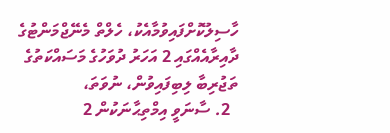ހާސިލުކޮށްފައިވުމާއެކު، ހެލްތް މެނޭޖްމަންޓުގެ ދާއިރާއެއްގައި 2 އަހަރު ދުވަހުގެ މަސައްކަތުގެ ތަޖުރިބާ ލިބިފައިވުން، ނުވަތަ،
  2. ސާނަވީ އިމްތިޙާނަކުން 2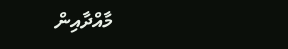މާއްދާއިން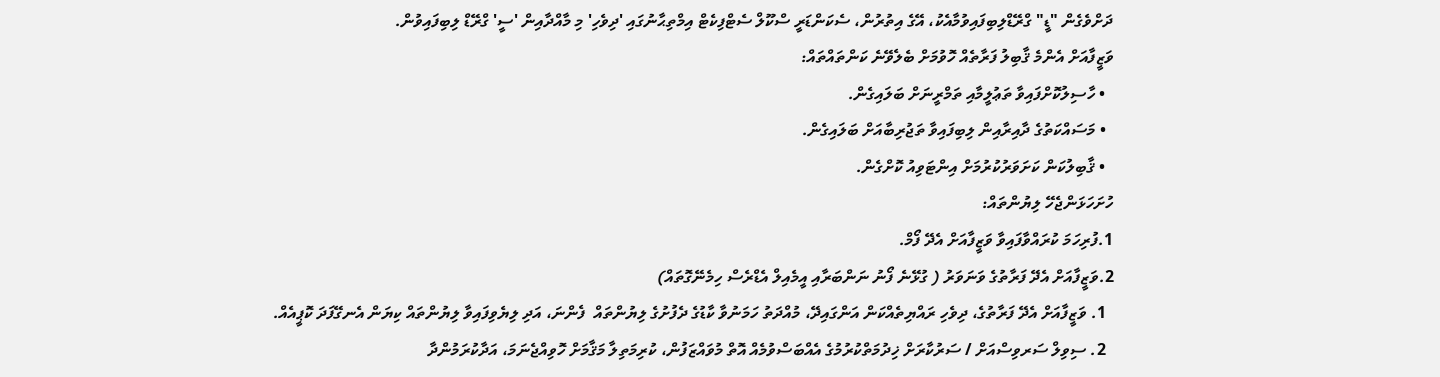ދަށްވެގެން "ޑީ" ގްރޭޑްލިބިފައިވުމާއެކު، އޭގެ އިތުރުން، ސެކަންޑަރީ ސްކޫލް ސެޓްފިކެޓް އިމްތިޙާނުގައި 'ދިވެހި' މި މާއްދާއިން 'ސީ' ގްރޭޑް ލިބިފައިވުން.
ވަޒީފާއަށް އެންމެ ޤާބިލު ފަރާތެއް ހޮވުމަށް ބެލެވޭނެ ކަންތައްތައް:
  • ހާސިލުކޮށްފައިވާ ތަޢުލީމާއި ތަމްރީނަށް ބަލައިގެން.
  • މަސައްކަތުގެ ދާއިރާއިން ލިބިފައިވާ ތަޖުރިބާއަށް ބަލައިގެން.
  • ޤާބިލުކަން ކަށަވަރުކުރުމަށް އިންޓަވިއު ކޮށްގެން.
ހުށަހަޅަންޖެހޭ ލިޔުންތައް:
1.ފުރިހަމަ ކުރައްވާފައިވާ ވަޒީފާއަށް އެދޭ ފޯމް.
2.ވަޒީފާއަށް އެދޭ ފަރާތުގެ ވަނަވަރު ( ގުޅޭނެ ފޯނު ނަންބަރާއި އީމެއިލް އެޑްރެސް ހިމެނޭގޮތައް)
  1. ވަޒީފާއަށް އެދޭ ފަރާތުގެ، ދިވެހި ރައްޔިތެއްކަން އަންގައިދޭ، މުއްދަތު ހަމަނުވާ ކާޑުގެ ދެފުށުގެ ލިޔުންތައް  ފެންނަ، އަދި ލިޔެވިފައިވާ ލިޔުންތައް ކިޔަން އެނގޭފަދަ ކޮޕީއެއް.
  2. ސިވިލް ސަރވިސްއަށް / ސަރުކާރަށް ޚިދުމަތްކުރުމުގެ އެއްބަސްވުމެއް އޮތް މުވައްޒަފުން، ކުރިމަތިލާ މަޤާމަށް ހޮވިއްޖެނަމަ، އަދާކުރަމުންދާ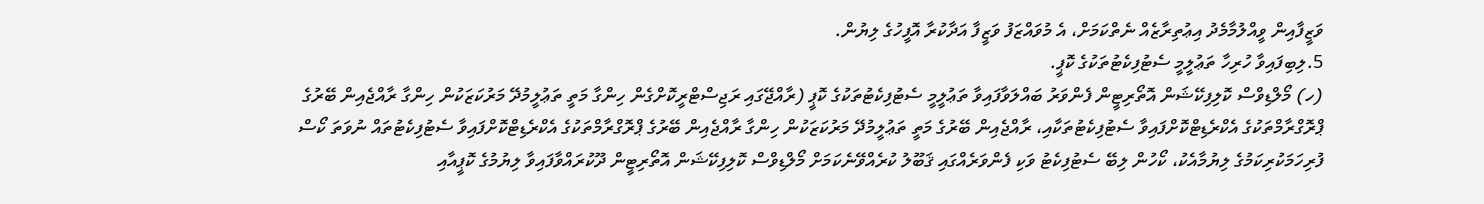ވަޒީފާއިން ވީއްލުމާމެދު އިޢުތިރާޒެއް ނެތްކަމަށް، އެ މުވައްޒަފު ވަޒީފާ އަދާކުރާ އޮފީހުގެ ލިޔުން.
5.ލިބިފައިވާ ހުރިހާ ތަޢުލީމީ ސެޓުފިކެޓުތަކުގެ ކޮޕީ.
(ހ) މޯލްޑިވްސް ކޮލިފިކޭޝަން އޮތޯރިޓީން ފެންވަރު ބައްލަވާފައިވާ ތަޢުލީމީ ސެޓުފިކެޓުތަކުގެ ކޮޕީ (ރާއްޖޭގައި ރަޖިސްޓްރީކޮށްގެން ހިންގާ މަތީ ތަޢުލީމުދޭ މަރުކަޒަކުން ހިންގާ ރާއްޖެއިން ބޭރުގެ ޕްރޮގްރާމްތަކުގެ އެކްރެޑިޓްކޮށްފައިވާ ސެޓުފިކެޓުތަކާއި، ރާއްޖެއިން ބޭރުގެ މަތީ ތަޢުލީމުދޭ މަރުކަޒަކުން ހިންގާ ރާއްޖެއިން ބޭރުގެ ޕްރޮގްރާމްތަކުގެ އެކްރެޑިޓްކޮށްފައިވާ ސެޓުފިކެޓުތައް ނުވަތަ ކޯސް ފުރިހަމަކުރިކަމުގެ ލިޔުމާއެކު، ކޯހުން ލިބޭ ސެޓުފިކެޓު ވަކި ފެންވަރެއްގައި ޤަބޫލު ކުރެއްވޭނެކަމަށް މޯލްޑިވްސް ކޮލިފިކޭޝަން އޮތޯރިޓީން ދޫކުރައްވާފައިވާ ލިޔުމުގެ ކޮޕީއާއި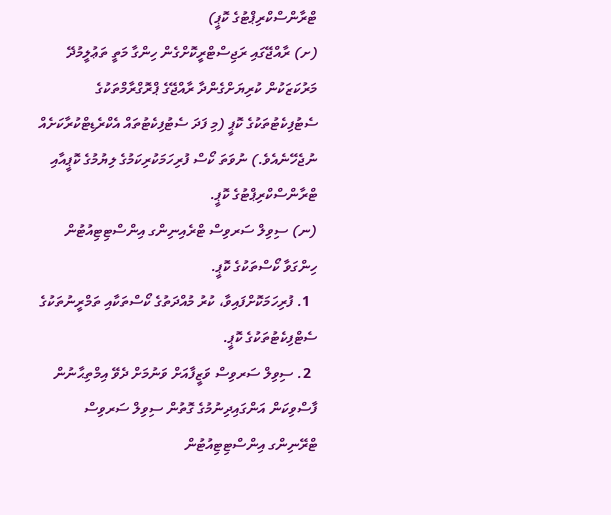ޓްރާންސްކްރިޕްޓުގެ ކޮޕީ)
(ށ) ރާއްޖޭގައި ރަޖިސްޓްރީކޮށްގެން ހިންގާ މަތީ ތަޢުލީމުދޭ މަރުކަޒަކުން ކުރިޔަށްގެންދާ ރާއްޖޭގެ ޕްރޮގްރާމްތަކުގެ ސެޓުފިކެޓުތަކުގެ ކޮޕީ (މި ފަދަ ސެޓުފިކެޓުތައް އެކްރެޑިޓްކުރާކަށެއް ނުޖެހޭނެއެވެ.) ނުވަތަ ކޯސް ފުރިހަމަކުރިކަމުގެ ލިޔުމުގެ ކޮޕީއާއި ޓްރާންސްކްރިޕްޓުގެ ކޮޕީ.
(ނ) ސިވިލް ސަރވިސް ޓްރެއިނިންގ އިންސްޓިޓިއުޓުން ހިންގަވާ ކޯސްތަކުގެ ކޮޕީ.
  1. ފުރިހަމަކޮށްފައިވާ، ކުރު މުއްދަތުގެ ކޯސްތަކާއި ތަމްރީނުތަކުގެ ސެޓްފިކެޓުތަކުގެ ކޮޕީ.
  2. ސިވިލް ސަރވިސް ވަޒީފާއަށް ވަނުމަށް ދެވޭ އިމްތިޙާނުން ފާސްވިކަން އަންގައިދިނުމުގެ ގޮތުން ސިވިލް ސަރވިސް ޓްރޭނިންގ އިންސްޓިޓިއުޓުން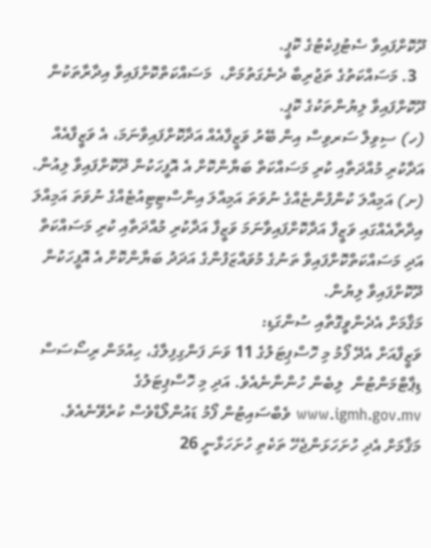ދޫކޮށްފައިވާ ސެޓުފިކެޓުގެ ކޮޕީ.
  3. މަސައްކަތުގެ ތަޖުރިބާ ދެނެގަތުމަށް،  މަސައްކަތްކޮށްފައިވާ އިދާރާތަކުން ދޫކޮށްފައިވާ ލިޔުންތަކުގެ ކޮޕީ.
(ހ) ސިވިލް ސަރވިސް އިން ބޭރު ވަޒީފާއެއް އަދާކޮށްފައިވާނަމަ، އެ ވަޒީފާއެއް އަދާކުރި މުއްދަތާއި ކުރި މަސައްކަތް ބަޔާންކޮށް އެ އޮފީހަކުން ދޫކޮށްފައިވާ ލިއުން.
(ށ) އަމިއްލަ ކުންފުންޏެއްގެ ނުވަތަ އަމިއްލަ އިންސްޓިޓިއުޓެއްގެ ނުވަތަ އަމިއްލަ އިދާރާއެއްގައި ވަޒީފާ އަދާކޮށްފައިވާނަމަ ވަޒީފާ އަދާކުރި މުއްދަތާއި ކުރި މަސައްކަތް އަދި މަސައްކަތްކޮށްފައިވާ ތަނުގެ މުވައްޒަފުންގެ އަދަދު ބަޔާންކޮށް އެ އޮފީހަކުން ދޫކޮށްފައިވާ ލިޔުން.
މަޤާމަށް އެދެންވީގޮތާއި ސުންގަޑި:
ވަޒީފާއަށް އެދޭ ފޯމު މި ހޮސްޕިޓަލުގެ 11 ވަނަ ފަންގިފިލާގެ، ހިއުމަން ރިސޯސަސް ޑިޕާޓްމަންޓުން  ލިބެން ހުންނާނެއެވެ. އަދި މި ހޮސްޕިޓަލުގެ www.igmh.gov.mv ވެބްސައިޓުން ފޯމު ޑައުންލޯޑްވެސް ކުރެވޭނެއެވެ. މަޤާމަށް އެދި ހުށަހަޅަންޖެހޭ ތަކެތި ހުށަހަޅާނީ 26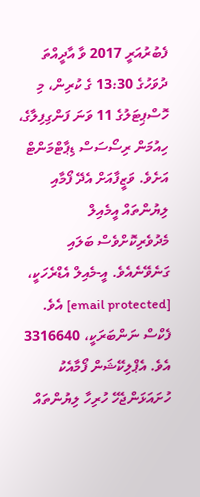ފެބުރުއަރީ 2017 ވާ އާދީއްތަ ދުވަހުގެ 13:30 ގެ ކުރިން، މި ހޮސްޕިޓަލުގެ 11 ވަނަ ފަންގިފިލާގެ، ހިއުމަން ރިސޯސަސް ޑިޕާޓްމަންޓް އަށެވެ. ވަޒީފާއަށް އެދޭ ފޯމާއި ލިޔުންތައް އީމެއިލް މެދުވެރިކޮށްވެސް ބަލައި ގަނެވޭނެއެވެ. އީ-މެއިލް އެޑްރެހަކީ، [email protected] އެވެ. ފެކްސް ނަންބަރަކީ، 3316640 އެވެ. އެޕްލިކޭޝަން ފޯމާއެކު ހުށައަޅަންޖެހޭ ހުރިހާ ލިޔުންތައް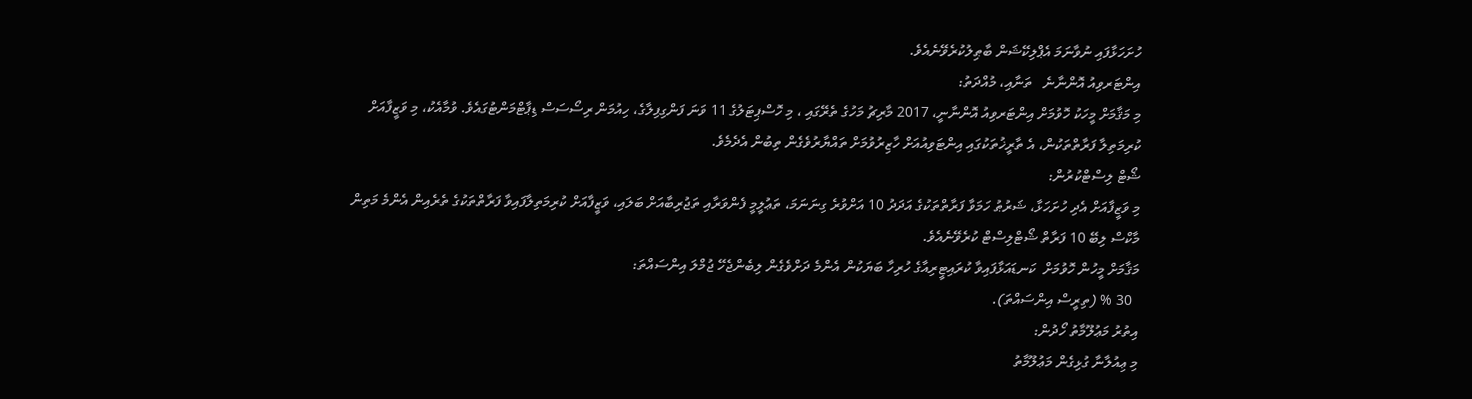ހުށަހަޅާފައި ނުވާނަމަ އެޕްލިކޭޝަން ބާޠިލުކުރެވޭނެއެވެ.
އިންޓަރވިއު އޮންނާނެ   ތަނާއި، މުއްދަތު:
މި މަޤާމަށް މީހަކު ހޮވުމަށް އިންޓަރވިއު އޮންނާނީ، 2017 މާރިޗު މަހުގެ ތެރޭގައި ، މި ހޮސްޕިޓަލުގެ 11 ވަނަ ފަންގިފިލާގެ، ހިއުމަން ރިސޯސަސް ޑިޕާޓްމަންޓުގައެވެ. ވުމާއެކު، މި ވަޒީފާއަށް ކުރިމަތިލާ ފަރާތްތަކުން، އެ ތާރީޚުތަކުގައި އިންޓަވިއުއަށް ހާޒިރުވުމަށް ތައްޔާރުވެގެން ތިބުން އެދެމެވެ.
ޝޯޓް ލިސްޓްކުރުން:
މި ވަޒީފާއަށް އެދި ހުށަހަޅާ، ޝަރުޠު ހަމަވާ ފަރާތްތަކުގެ އަދަދު 10 އަށްވުރެ ގިނަނަމަ، ތަޢުލީމީ ފެންވަރާއި ތަޖުރިބާއަށް ބަލައި، ވަޒީފާއަށް ކުރިމަތިލާފައިވާ ފަރާތްތަކުގެ ތެރެއިން އެންމެ މަތިން މާކްސް ލިބޭ 10 ފަރާތް ޝޯޓްލިސްޓް ކުރެވޭނެއެވެ.
މަޤާމަށް މީހުން ހޮވުމަށް  ކަނޑައަޅާފައިވާ ކުރައިޓީރިއާގެ ހުރިހާ ބަޔަކުން އެންމެ ދަށްވެގެން ލިބެންޖެހޭ ޖުމްލަ އިންސައްތަ:
  30 % (ތިރީސް އިންސައްތަ).
އިތުރު މަޢުލޫމާތު ހޯދުން:
މި ޢިއުލާނާ ގުޅިގެން މަޢުލޫމާތު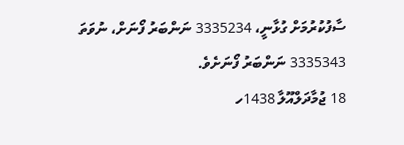ސާފުކުރުމަށް ގުޅާނީ، 3335234 ނަންބަރު ފޯނަށް، ނުވަތަ 3335343 ނަންބަރު ފޯނަށެވެ.
18 ޖުމާދަލްއޫލާ 1438ހ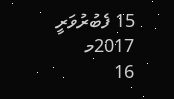15 ފެބުރުވަރީ 2017މ
16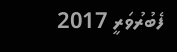ފެބުރުވަރީ 2017